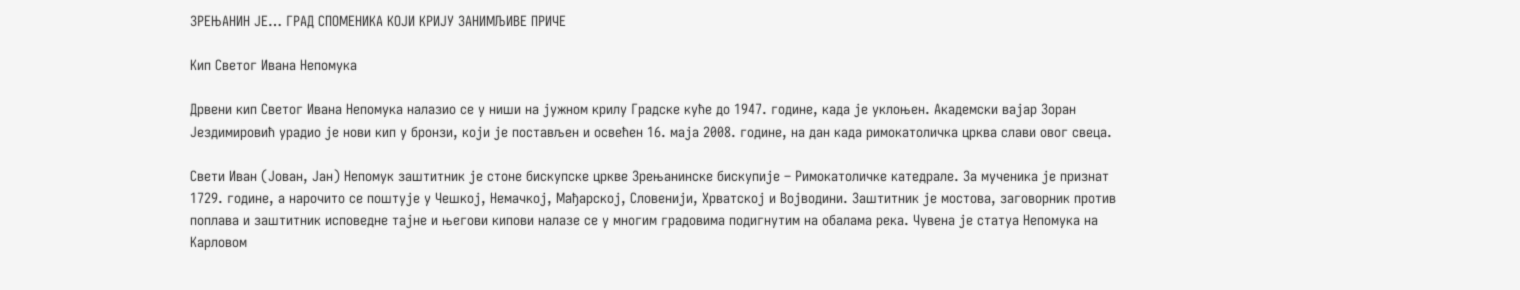ЗРЕЊАНИН ЈЕ… ГРАД СПОМЕНИКА КОЈИ КРИЈУ ЗАНИМЉИВЕ ПРИЧЕ

Кип Светог Ивана Непомука

Дрвени кип Светог Ивана Непомука налазио се у ниши на јужном крилу Градске куће до 1947. године, када је уклоњен. Академски вајар Зоран Јездимировић урадио је нови кип у бронзи, који је постављен и освећен 16. маја 2008. године, на дан када римокатоличка црква слави овог свеца.

Свети Иван (Јован, Јан) Непомук заштитник је стоне бискупске цркве Зрењанинске бискупије – Римокатоличке катедрале. За мученика је признат 1729. године, а нарочито се поштује у Чешкој, Немачкој, Мађарској, Словенији, Хрватској и Војводини. Заштитник је мостова, заговорник против поплава и заштитник исповедне тајне и његови кипови налазе се у многим градовима подигнутим на обалама река. Чувена је статуа Непомука на Карловом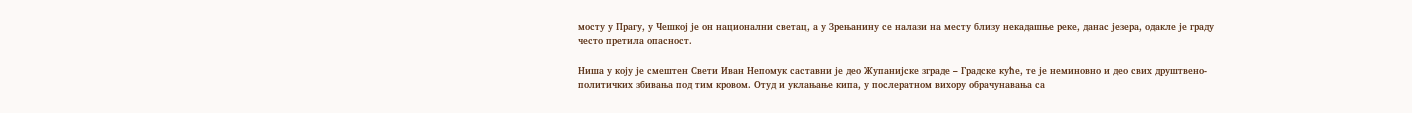мосту у Прагу, у Чешкој је он национални светац, а у Зрењанину се налази на месту близу некадашње реке, данас језера, одакле је граду често претила опасност.

Ниша у коју је смештен Свети Иван Непомук саставни је део Жупанијске зграде – Градске куће, те је неминовно и део свих друштвено-политичких збивања под тим кровом. Отуд и уклањање кипа, у послератном вихору обрачунавања са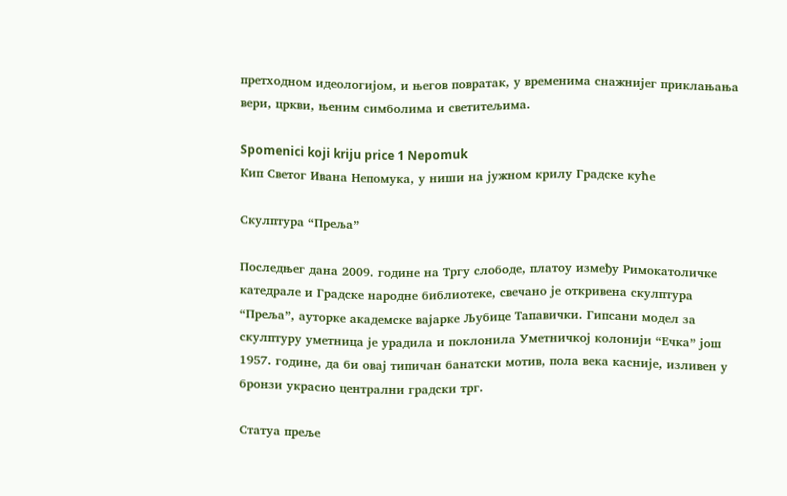претходном идеологијом, и његов повратак, у временима снажнијег приклањања вери, цркви, њеним симболима и светитељима.

Spomenici koji kriju price 1 Nepomuk
Кип Светог Ивана Непомука, у ниши на јужном крилу Градске куће

Скулптура “Преља”

Последњег дана 2009. године на Тргу слободе, платоу између Римокатоличке катедрале и Градске народне библиотеке, свечано је откривена скулптура “Преља”, ауторке академске вајарке Љубице Тапавички. Гипсани модел за скулптуру уметница је урадила и поклонила Уметничкој колонији “Ечка” још 1957. године, да би овај типичан банатски мотив, пола века касније, изливен у бронзи украсио централни градски трг.

Статуа преље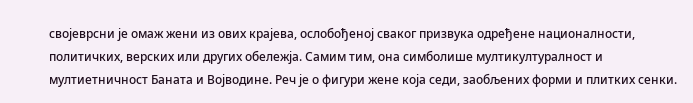својеврсни је омаж жени из ових крајева, ослобођеној сваког призвука одређене националности, политичких, верских или других обележја. Самим тим, она симболише мултикултуралност и мултиетничност Баната и Војводине. Реч је о фигури жене која седи, заобљених форми и плитких сенки.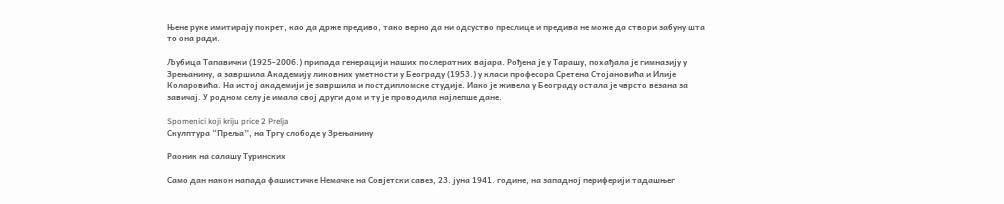Њене руке имитирају покрет, као да држе предиво, тако верно да ни одсуство преслице и предива не може да створи забуну шта то она ради.

Љубица Тапавички (1925-2006.) припада генерацији наших послератних вајара. Рођена је у Тарашу, похађала је гимназију у Зрењанину, а завршила Академију ликовних уметности у Београду (1953.) у класи професора Сретена Стојановића и Илије Коларовића. На истој академији је завршила и постдипломске студије. Иако је живела у Београду остала је чврсто везана за завичај. У родном селу је имала свој други дом и ту је проводила најлепше дане.

Spomenici koji kriju price 2 Prelja
Скулптура “Преља”, на Тргу слободе у Зрењанину

Раоник на салашу Туринских

Само дан након напада фашистичке Немачке на Совјетски савез, 23. јуна 1941. године, на западној периферији тадашњег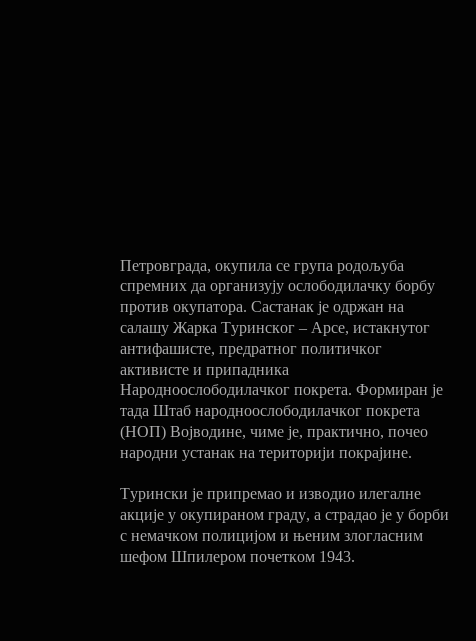Петровграда, окупила се група родољуба спремних да организују ослободилачку борбу против окупатора. Састанак је одржан на салашу Жарка Туринског – Арсе, истакнутог антифашисте, предратног политичког активисте и припадника Народноослободилачког покрета. Формиран је тада Штаб народноослободилачког покрета (НОП) Војводине, чиме је, практично, почео народни устанак на територији покрајине.

Турински је припремао и изводио илегалне акције у окупираном граду, а страдао је у борби с немачком полицијом и њеним злогласним шефом Шпилером почетком 1943.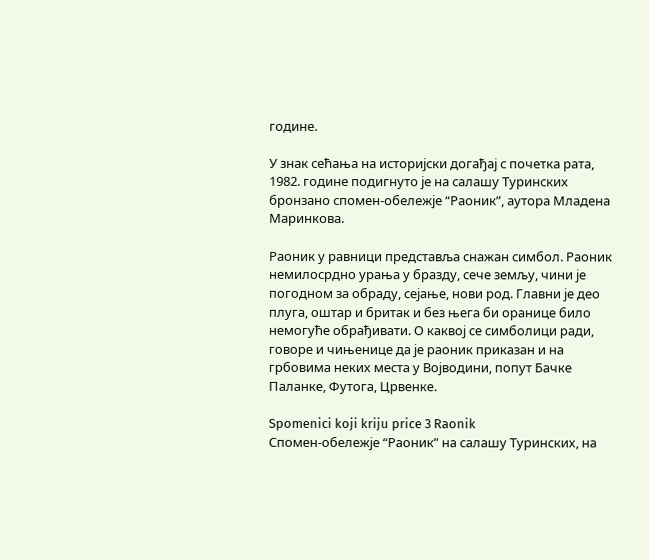године.

У знак сећања на историјски догађај с почетка рата, 1982. године подигнуто је на салашу Туринских бронзано спомен-обележје “Раоник”, аутора Младена Маринкова.

Раоник у равници представља снажан симбол. Раоник немилосрдно урања у бразду, сече земљу, чини је погодном за обраду, сејање, нови род. Главни је део плуга, оштар и бритак и без њега би оранице било немогуће обрађивати. О каквој се симболици ради, говоре и чињенице да је раоник приказан и на грбовима неких места у Војводини, попут Бачке Паланке, Футога, Црвенке.

Spomenici koji kriju price 3 Raonik
Спомен-обележје “Раоник” на салашу Туринских, на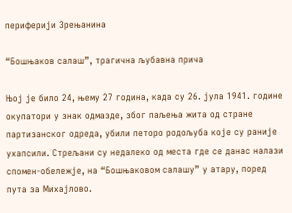периферији Зрењанина

“Бошњаков салаш”, трагична љубавна прича

Њој је било 24, њему 27 година, када су 26. јула 1941. године окупатори у знак одмазде, због паљења жита од стране партизанског одреда, убили петоро родољуба које су раније ухапсили. Стрељани су недалеко од места где се данас налази спомен-обележје, на “Бошњаковом салашу” у атару, поред пута за Михајлово.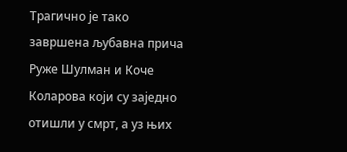Трагично је тако завршена љубавна прича Руже Шулман и Коче Коларова који су заједно отишли у смрт, а уз њих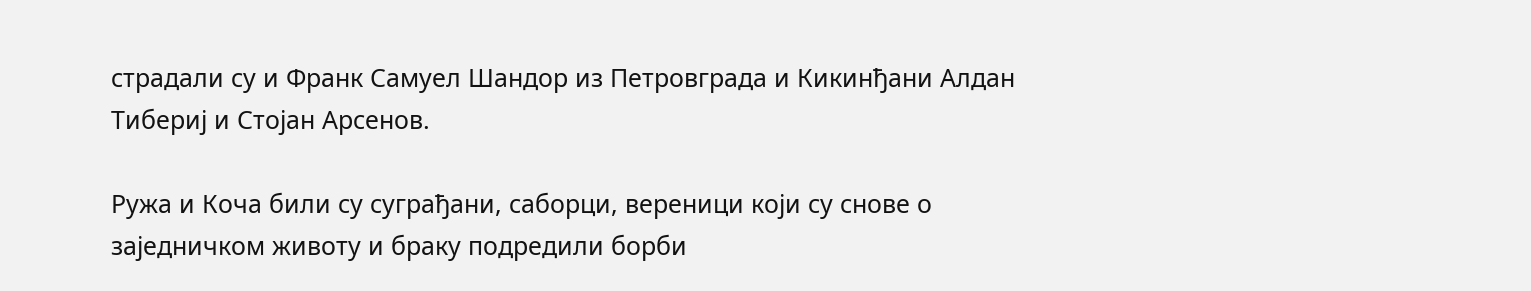страдали су и Франк Самуел Шандор из Петровграда и Кикинђани Алдан Тибериј и Стојан Арсенов.

Ружа и Коча били су суграђани, саборци, вереници који су снове о заједничком животу и браку подредили борби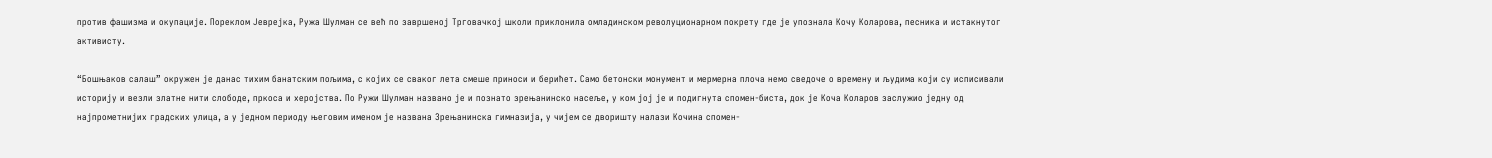против фашизма и окупације. Пореклом Јеврејка, Ружа Шулман се већ по завршеној Трговачкој школи приклонила омладинском револуционарном покрету где је упознала Кочу Коларова, песника и истакнутог активисту.

“Бошњаков салаш” окружен је данас тихим банатским пољима, с којих се сваког лета смеше приноси и берићет. Само бетонски монумент и мермерна плоча немо сведоче о времену и људима који су исписивали историју и везли златне нити слободе, пркоса и херојства. По Ружи Шулман названо је и познато зрењанинско насеље, у ком јој је и подигнута спомен-биста, док је Коча Коларов заслужио једну од најпрометнијих градских улица, а у једном периоду његовим именом је названа Зрењанинска гимназија, у чијем се дворишту налази Кочина спомен-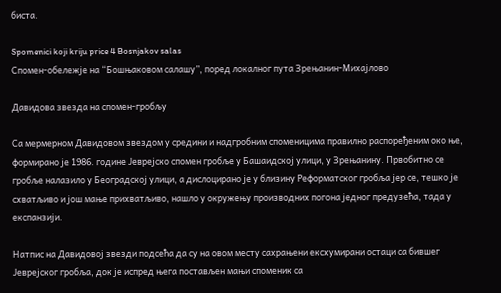биста.

Spomenici koji kriju price 4 Bosnjakov salas
Спомен-обележје на “Бошњаковом салашу”, поред локалног пута Зрењанин-Михајлово

Давидова звезда на спомен-гробљу

Са мермерном Давидовом звездом у средини и надгробним споменицима правилно распоређеним око ње, формирано је 1986. године Јеврејско спомен гробље у Башаидској улици, у Зрењанину. Првобитно се гробље налазило у Београдској улици, а дислоцирано је у близину Реформатског гробља јер се, тешко је схватљиво и још мање прихватљиво, нашло у окружењу производних погона једног предузећа, тада у експанзији.

Натпис на Давидовој звезди подсећа да су на овом месту сахрањени ексхумирани остаци са бившег Јеврејског гробља, док је испред њега постављен мањи споменик са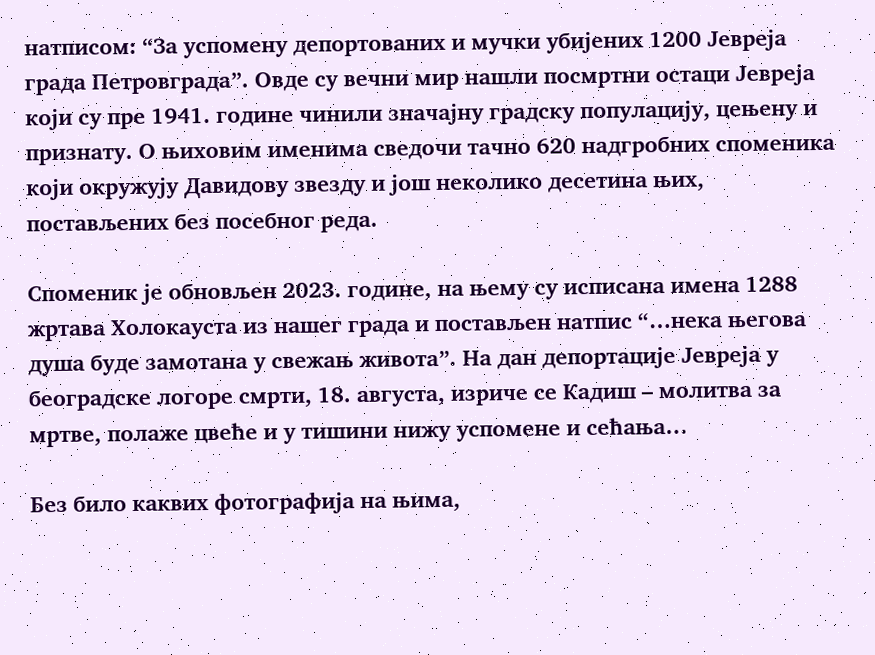натписом: “За успомену депортованих и мучки убијених 1200 Јевреја града Петровграда”. Овде су вечни мир нашли посмртни остаци Јевреја који су пре 1941. године чинили значајну градску популацију, цењену и признату. О њиховим именима сведочи тачно 620 надгробних споменика који окружују Давидову звезду и још неколико десетина њих, постављених без посебног реда.

Споменик је обновљен 2023. године, на њему су исписана имена 1288 жртава Холокауста из нашег града и постављен натпис “…нека његова душа буде замотана у свежањ живота”. На дан депортације Јевреја у београдске логоре смрти, 18. августа, изриче се Кадиш – молитва за мртве, полаже цвеће и у тишини нижу успомене и сећања…

Без било каквих фотографија на њима,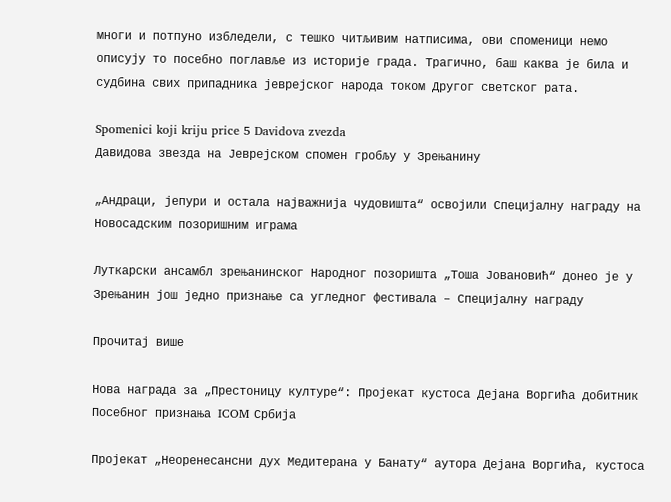многи и потпуно избледели, с тешко читљивим натписима, ови споменици немо описују то посебно поглавље из историје града. Трагично, баш каква је била и судбина свих припадника јеврејског народа током Другог светског рата.

Spomenici koji kriju price 5 Davidova zvezda
Давидова звезда на Јеврејском спомен гробљу у Зрењанину

„Андраци, јепури и остала најважнија чудовишта“ освојили Специјалну награду на Новосадским позоришним играма

Луткарски ансамбл зрењанинског Народног позоришта „Тоша Јовановић“ донео је у Зрењанин још једно признање са угледног фестивала – Специјалну награду

Прочитај више

Нова награда за „Престоницу културе“: Пројекат кустоса Дејана Воргића добитник Посебног признања ICOM Србија

Пројекат „Неоренесансни дух Медитерана у Банату“ аутора Дејана Воргића, кустоса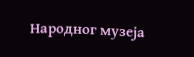Народног музеја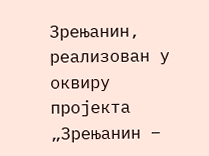Зрењанин, реализован у оквиру пројекта „Зрењанин –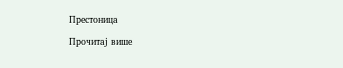Престоница

Прочитај више